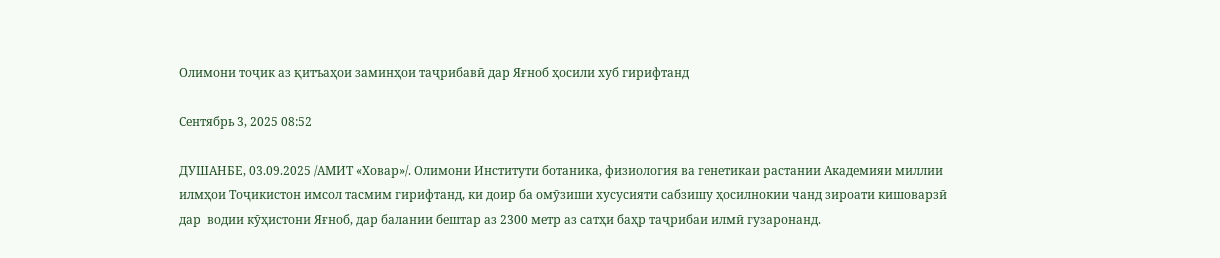Олимони тоҷик аз қитъаҳои заминҳои таҷрибавӣ дар Яғноб ҳосили хуб гирифтанд

Сентябрь 3, 2025 08:52

ДУШАНБЕ, 03.09.2025 /АМИТ «Ховар»/. Олимони Институти ботаника, физиология ва генетикаи растании Академияи миллии илмҳои Тоҷикистон имсол тасмим гирифтанд, ки доир ба омӯзиши хусусияти сабзишу ҳосилнокии чанд зироати кишоварзӣ дар  водии кӯҳистони Яғноб, дар балании бештар аз 2300 метр аз сатҳи баҳр таҷрибаи илмӣ гузаронанд.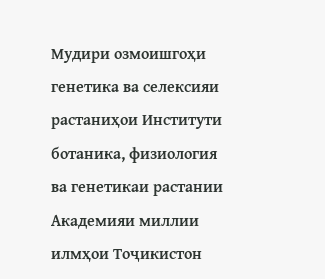Мудири озмоишгоҳи генетика ва селексияи растаниҳои Институти ботаника, физиология ва генетикаи растании Академияи миллии илмҳои Тоҷикистон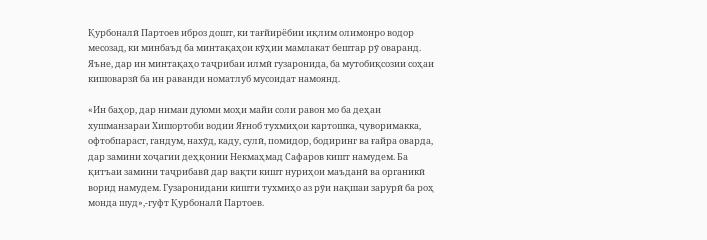Қурбоналӣ Партоев иброз дошт, ки тағйирёбии иқлим олимонро водор месозад, ки минбаъд ба минтақаҳои кӯҳии мамлакат бештар рӯ оваранд. Яъне, дар ин минтақаҳо таҷрибаи илмӣ гузаронида, ба мутобиқсозии соҳаи кишоварзӣ ба ин раванди номатлуб мусоидат намоянд.

«Ин баҳор, дар нимаи дуюми моҳи майи соли равон мо ба деҳаи хушманзараи Хишортоби водии Яғноб тухмиҳои картошка, ҷуворимакка, офтобпараст, гандум, нахӯд, каду, сулӣ, помидор, бодиринг ва ғайра оварда, дар замини хоҷагии деҳқонии Некмаҳмад Сафаров кишт намудем. Ба қитъаи замини таҷрибавӣ дар вақти кишт нуриҳои маъданӣ ва органикӣ ворид намудем. Гузаронидани кишти тухмиҳо аз рӯи нақшаи зарурӣ ба роҳ монда шуд»,-гуфт Қурбоналӣ Партоев.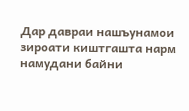Дар давраи нашъунамои зироати киштгашта нарм намудани байни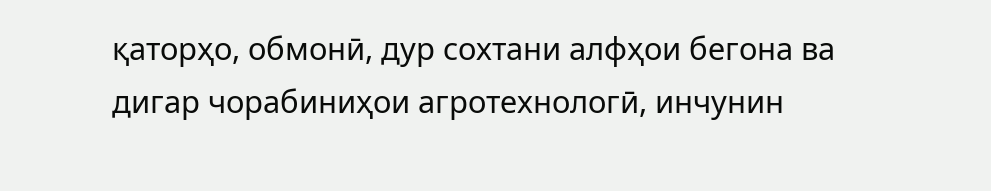қаторҳо, обмонӣ, дур сохтани алфҳои бегона ва дигар чорабиниҳои агротехнологӣ, инчунин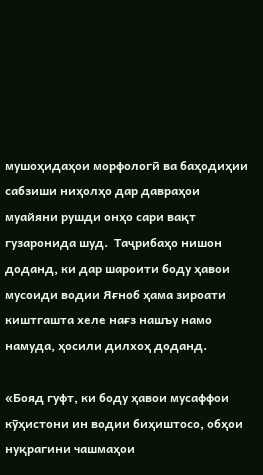мушоҳидаҳои морфологӣ ва баҳодиҳии сабзиши ниҳолҳо дар давраҳои муайяни рушди онҳо сари вақт гузаронида шуд.  Таҷрибаҳо нишон доданд, ки дар шароити боду ҳавои мусоиди водии Яғноб ҳама зироати киштгашта хеле нағз нашъу намо намуда, ҳосили дилхоҳ доданд.

«Бояд гуфт, ки боду ҳавои мусаффои кӯҳистони ин водии биҳиштосо, обҳои нуқрагини чашмаҳои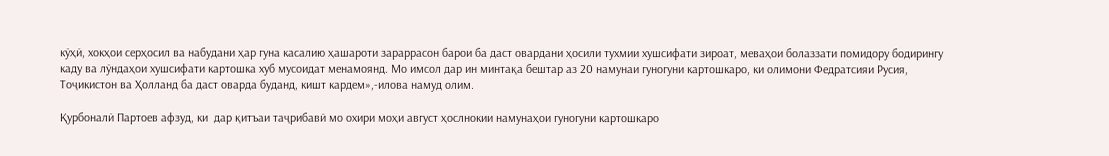кӯҳӣ, хокҳои серҳосил ва набудани ҳар гуна касалию ҳашароти зараррасон барои ба даст овардани ҳосили тухмии хушсифати зироат, меваҳои болаззати помидору бодирингу каду ва лӯндаҳои хушсифати картошка хуб мусоидат менамоянд. Мо имсол дар ин минтақа бештар аз 20 намунаи гуногуни картошкаро, ки олимони Федратсияи Русия, Тоҷикистон ва Ҳолланд ба даст оварда буданд, кишт кардем»,-илова намуд олим.

Қурбоналӣ Партоев афзуд, ки  дар қитъаи таҷрибавӣ мо охири моҳи август ҳослнокии намунаҳои гуногуни картошкаро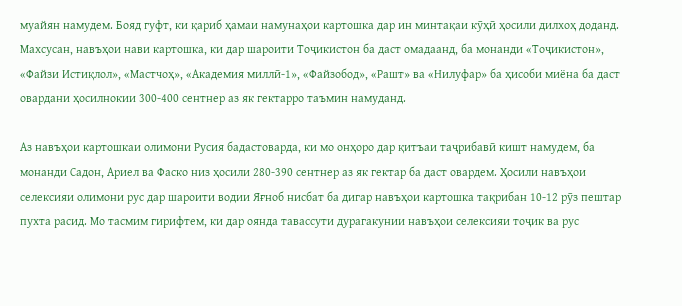муайян намудем. Бояд гуфт, ки қариб ҳамаи намунаҳои картошка дар ин минтақаи кӯҳӣ ҳосили дилхоҳ доданд. Махсусан, навъҳои нави картошка, ки дар шароити Тоҷикистон ба даст омадаанд, ба монанди «Тоҷикистон», «Файзи Истиқлол», «Мастчоҳ», «Академия миллӣ-1», «Файзобод», «Рашт» ва «Нилуфар» ба ҳисоби миёна ба даст овардани ҳосилнокии 300-400 сентнер аз як гектарро таъмин намуданд.

Аз навъҳои картошкаи олимони Русия бадастоварда, ки мо онҳоро дар қитъаи таҷрибавӣ кишт намудем, ба монанди Садон, Ариел ва Фаско низ ҳосили 280-390 сентнер аз як гектар ба даст овардем. Ҳосили навъҳои селексияи олимони рус дар шароити водии Яғноб нисбат ба дигар навъҳои картошка тақрибан 10-12 рӯз пештар пухта расид. Мо тасмим гирифтем, ки дар оянда тавассути дурагакунии навъҳои селексияи тоҷик ва рус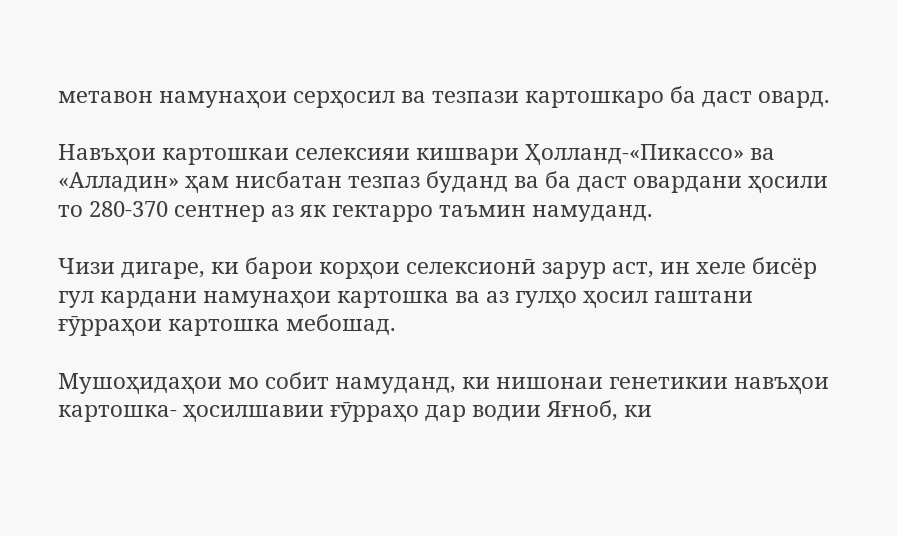метавон намунаҳои серҳосил ва тезпази картошкаро ба даст овард.

Навъҳои картошкаи селексияи кишвари Ҳолланд-«Пикассо» ва «Алладин» ҳам нисбатан тезпаз буданд ва ба даст овардани ҳосили то 280-370 сентнер аз як гектарро таъмин намуданд.

Чизи дигаре, ки барои корҳои селексионӣ зарур аст, ин хеле бисёр гул кардани намунаҳои картошка ва аз гулҳо ҳосил гаштани ғӯрраҳои картошка мебошад.

Мушоҳидаҳои мо собит намуданд, ки нишонаи генетикии навъҳои картошка- ҳосилшавии ғӯрраҳо дар водии Яғноб, ки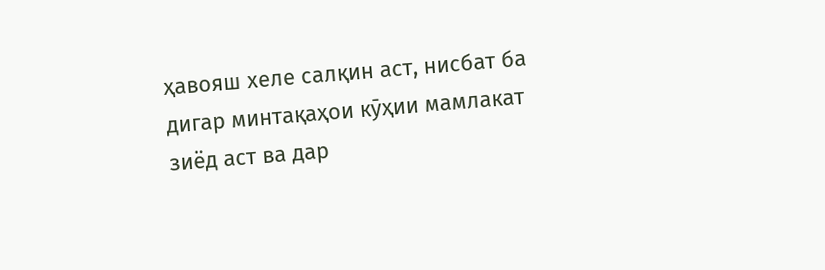ҳавояш хеле салқин аст, нисбат ба дигар минтақаҳои кӯҳии мамлакат зиёд аст ва дар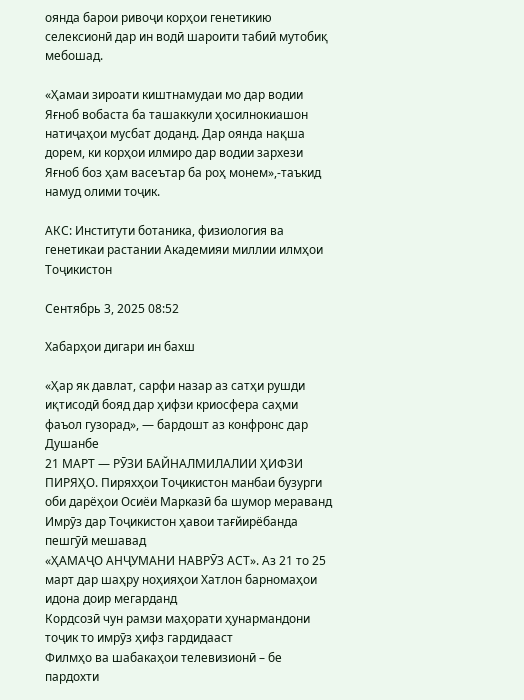оянда барои ривоҷи корҳои генетикию селексионӣ дар ин водӣ шароити табиӣ мутобиқ мебошад.

«Ҳамаи зироати киштнамудаи мо дар водии Яғноб вобаста ба ташаккули ҳосилнокиашон натиҷаҳои мусбат доданд. Дар оянда нақша дорем, ки корҳои илмиро дар водии зархези Яғноб боз ҳам васеътар ба роҳ монем»,-таъкид намуд олими тоҷик.

АКС: Институти ботаника, физиология ва генетикаи растании Академияи миллии илмҳои Тоҷикистон

Сентябрь 3, 2025 08:52

Хабарҳои дигари ин бахш

«Ҳар як давлат, сарфи назар аз сатҳи рушди иқтисодӣ бояд дар ҳифзи криосфера саҳми фаъол гузорад», — бардошт аз конфронс дар Душанбе
21 МАРТ — РӮЗИ БАЙНАЛМИЛАЛИИ ҲИФЗИ ПИРЯҲО. Пиряхҳои Тоҷикистон манбаи бузурги оби дарёҳои Осиёи Марказӣ ба шумор мераванд
Имрӯз дар Тоҷикистон ҳавои тағйирёбанда пешгӯӣ мешавад
«ҲАМАҶО АНҶУМАНИ НАВРӮЗ АСТ». Аз 21 то 25 март дар шаҳру ноҳияҳои Хатлон барномаҳои идона доир мегарданд
Кордсозӣ чун рамзи маҳорати ҳунармандони тоҷик то имрӯз ҳифз гардидааст
Филмҳо ва шабакаҳои телевизионӣ – бе пардохти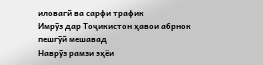иловагӣ ва сарфи трафик
Имрӯз дар Тоҷикистон ҳавои абрнок пешгӯӣ мешавад
Наврӯз рамзи эҳёи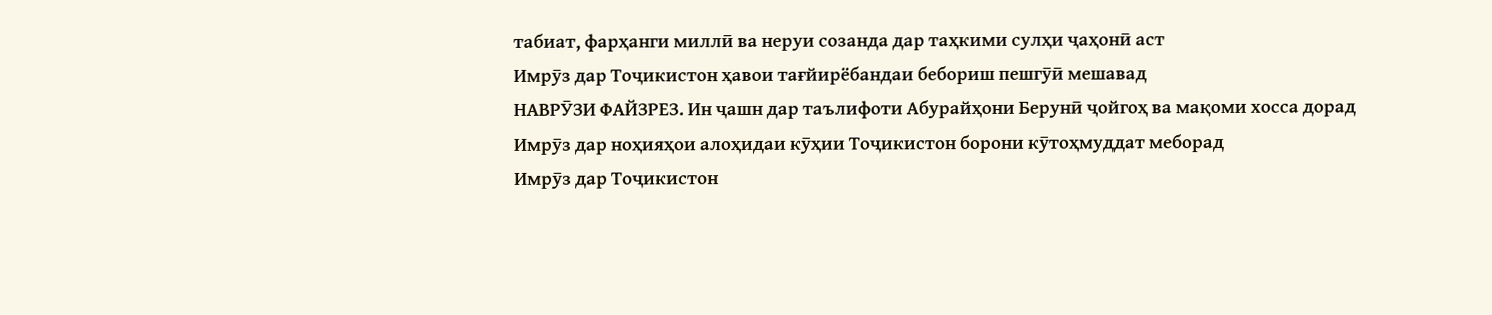табиат, фарҳанги миллӣ ва неруи созанда дар таҳкими сулҳи ҷаҳонӣ аст
Имрӯз дар Тоҷикистон ҳавои тағйирёбандаи бебориш пешгӯӣ мешавад
НАВРӮЗИ ФАЙЗРЕЗ. Ин ҷашн дар таълифоти Абурайҳони Берунӣ ҷойгоҳ ва мақоми хосса дорад
Имрӯз дар ноҳияҳои алоҳидаи кӯҳии Тоҷикистон борони кӯтоҳмуддат меборад
Имрӯз дар Тоҷикистон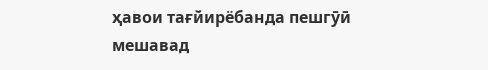ҳавои тағйирёбанда пешгӯӣ мешавад